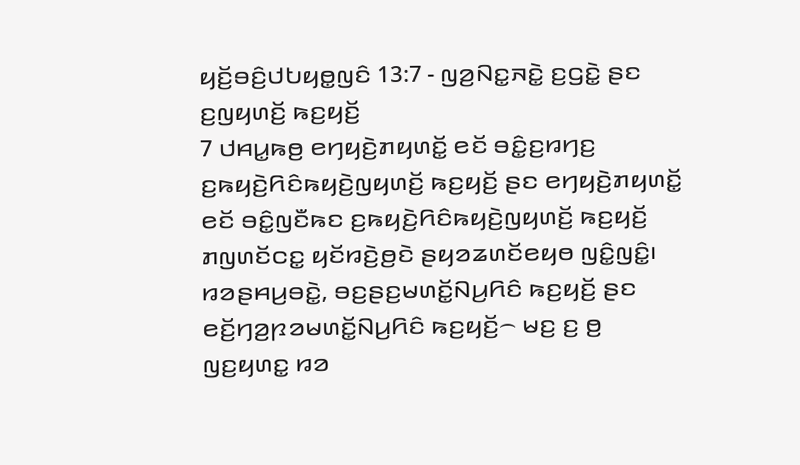ꤟꤢꤩ꤬ꤋꤢꤨ꤬ꤓꤝꤟꤥ꤭ꤜꤢꤨ 13:7 - ꤜꤤ꤬ꤡꤢ꤭ꤏꤢꤧ꤭ ꤢ꤬ꤞꤢꤧ꤭ ꤔꤢ ꤢ꤬ꤜꤟꤛꤢꤩ꤬ ꤒꤢ꤬ꤟꤢꤩ꤬
7 ꤓꤌꤣ꤭ꤒꤥ꤬ ꤕꤚꤟꤢꤧ꤬ꤊꤟꤛꤢꤩ꤭ ꤕꤢꤩ ꤋꤢꤨ꤭ꤢ꤬ꤙꤚꤢ꤬ ꤢ꤬ꤒꤟꤢꤧ꤬ꤖꤢꤨꤒꤟꤢꤧ꤬ꤜꤟꤛꤢꤩ꤬ ꤒꤢ꤬ꤟꤢꤩ꤬ ꤔꤢ ꤕꤚꤟꤢꤧ꤬ꤊꤟꤛꤢꤩ꤭ ꤕꤢꤩ ꤋꤢꤨ꤭ꤜꤢꤪꤒꤢ ꤢ꤬ꤒꤟꤢꤧ꤬ꤖꤢꤨꤒꤟꤢꤧ꤬ꤜꤟꤛꤢꤩ꤬ ꤒꤢ꤬ꤟꤢꤩ꤬ ꤊꤜꤛꤢꤩꤍꤢ꤭ ꤟꤢꤩꤙꤢꤧ꤬ꤥ꤬ꤢꤧ ꤔꤟꤤꤘꤛꤢꤩꤕꤟꤥ ꤜꤢꤨ꤭ꤜꤢꤨ꤭꤯ ꤙꤤꤔꤌꤣ꤬ꤋꤢꤧ꤭, ꤋꤢ꤬ꤔꤢ꤬ꤗꤛꤢꤩ꤭ꤡꤣ꤬ꤖꤢꤨ ꤒꤢ꤬ꤟꤢꤩ꤬ ꤔꤢ ꤕꤢꤩ꤬ꤚꤤ꤬ꤐꤤꤗꤛꤢꤩ꤭ꤡꤣ꤬ꤖꤢꤨ ꤒꤢ꤬ꤟꤢꤩ꤬꤮ ꤗꤢ꤬ ꤢ꤬ ꤥ꤬ ꤜꤢ꤬ꤟꤛꤢ꤭ ꤙꤤ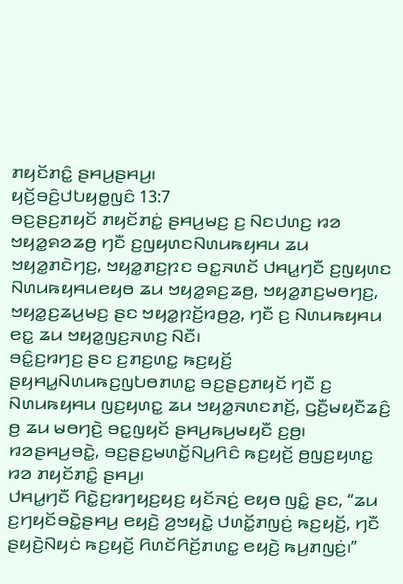ꤊꤟꤢꤩꤊꤢꤨ꤭ ꤔꤌꤣ꤬ꤔꤌꤣ꤬꤯
ꤟꤢꤩ꤬ꤋꤢꤨ꤬ꤓꤝꤟꤥ꤭ꤜꤢꤨ 13:7
ꤋꤢ꤬ꤔꤢ꤬ꤊꤟꤢꤩ ꤊꤟꤢꤩꤊꤢꤦ꤭ ꤔꤌꤣ꤬ꤗꤢ꤬ ꤢ꤬ ꤡꤢꤓꤛꤢ꤬ ꤙꤤ ꤠꤟꤤ꤭ꤎꤤꤘꤥ꤬ ꤚꤢꤪ ꤢ꤬ꤜꤟꤛꤢꤡꤛꤣꤒꤟꤌꤣ ꤘꤣ ꤠꤟꤤ꤭ꤊꤢꤧꤚꤢ꤬, ꤠꤟꤤ꤭ꤊꤢ꤬ꤐꤢ ꤋꤢ꤭ꤏꤛꤢꤩ ꤓꤌꤣ꤭ꤚꤢꤪ ꤢ꤬ꤜꤟꤛꤢ ꤡꤛꤣꤒꤟꤌꤣꤕꤟꤥ ꤘꤣ ꤠꤟꤤ꤭ꤎꤢ꤬ꤘꤥ꤬, ꤠꤟꤤ꤭ꤊꤢ꤬ꤗꤥꤚꤢ꤬, ꤠꤟꤤ꤭ꤢ꤬ꤘꤣ꤬ꤗꤢ꤬ ꤔꤢ ꤠꤟꤤ꤭ꤐꤢꤩ꤬ꤙꤥ꤬ꤤ꤬, ꤚꤢꤪ ꤢ꤬ ꤡꤛꤣꤒꤟꤌꤣ ꤕꤢ꤭ ꤘꤣ ꤠꤟꤤ꤭ꤜꤢ꤬ꤏꤛꤢ꤬ ꤡꤢꤪ꤯
ꤋꤢꤨ꤭ꤢ꤬ꤙꤚꤢ꤬ ꤔꤢ ꤢ꤬ꤊꤢ꤬ꤛꤢ꤭ ꤒꤢ꤬ꤟꤢꤩ꤬ ꤔꤟꤌꤣ꤭ꤡꤛꤣꤒꤢ꤬ꤜꤝꤥꤊꤛꤢ꤭ ꤋꤢ꤬ꤔꤢ꤬ꤊꤟꤢꤩ ꤚꤢꤪ ꤢ꤬ ꤡꤛꤣꤒꤟꤌꤣ ꤜꤢ꤬ꤟꤛꤢ꤭ ꤘꤣ ꤠꤟꤤ꤭ꤏꤛꤢꤊꤢꤩ꤬, ꤞꤢꤪ꤬ꤗꤟꤢꤪꤘꤢꤨ꤬ ꤥ꤬ ꤘꤣ ꤗꤥꤚꤢꤧ꤬ ꤋꤢ꤭ꤜꤟꤢꤩ ꤔꤌꤣ꤬ꤒꤣ꤬ꤗꤟꤢꤪ ꤢ꤬ꤥ꤬꤯ ꤙꤤꤔꤌꤣ꤬ꤋꤢꤧ꤭, ꤋꤢ꤬ꤔꤢ꤬ꤗꤛꤢꤩ꤭ꤡꤣ꤬ꤖꤢꤨ ꤒꤢ꤬ꤟꤢꤩ꤬ ꤥ꤬ꤜꤢ꤬ꤟꤛꤢ꤭ ꤙꤤ ꤊꤟꤢꤩꤊꤢꤨ꤭ ꤔꤌꤣ꤬꤯
ꤓꤌꤣ꤭ꤚꤢꤪ ꤖꤢꤧ꤭ꤢ꤬ꤙꤚꤟꤢ꤬ꤟꤢ꤬ ꤟꤢꤩꤏꤢꤦ꤬ ꤕꤟꤥ ꤜꤢꤨ꤭ ꤔꤢ, “ꤘꤣ ꤢ꤬ꤚꤟꤢꤩꤋꤢꤧ꤭ꤔꤌꤣ꤬ ꤕꤟꤢꤧ꤬ ꤤ꤬ꤠꤟꤢꤧ꤭ ꤓꤛꤢꤩ꤭ꤊꤜꤢꤦ꤬ ꤒꤢ꤬ꤟꤢꤩ꤬, ꤚꤢꤪ ꤔꤟꤢꤧ꤬ꤡꤟꤢꤦ ꤒꤢ꤬ꤟꤢꤩ꤬ ꤖꤛꤢꤩꤖꤢꤩ꤬ꤊꤛꤢ꤭ ꤕꤟꤢꤧ꤬ ꤒꤣ꤬ꤊꤜꤢꤦ꤬꤯”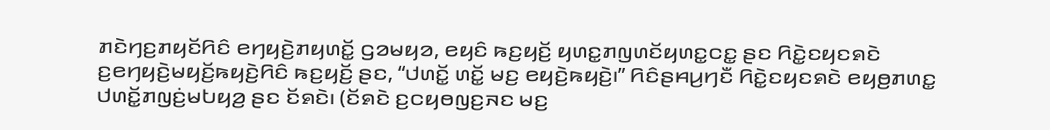ꤊꤢꤧꤚꤢ꤬ꤊꤟꤢꤩꤖꤢꤨ ꤕꤚꤟꤢꤧ꤬ꤊꤟꤛꤢꤩ꤭ ꤞꤤꤗꤟꤤ, ꤕꤟꤢꤨ ꤒꤢ꤬ꤟꤢꤩ꤬ ꤟꤛꤢ꤭ꤊꤜꤛꤢꤩꤟꤛꤢ꤭ꤍꤢ꤭ ꤔꤢ ꤖꤢꤧ꤭ꤢꤟꤢꤎꤢꤧ ꤢ꤬ꤕꤚꤟꤢꤧ꤬ꤗꤟꤢꤩ꤬ꤒꤟꤢꤧ꤬ꤖꤢꤨ ꤒꤢ꤬ꤟꤢꤩ꤬ ꤔꤢ, “ꤓꤛꤢꤩ꤭ ꤛꤢꤩ꤭ ꤗꤢ꤬ ꤕꤟꤢꤧ꤬ꤒꤟꤢꤧ꤬꤯” ꤖꤢꤨꤔꤌꤣ꤬ꤚꤢꤪ ꤖꤢꤧ꤭ꤢꤟꤢꤎꤢꤧ ꤕꤟꤥ꤬ꤊꤛꤢ꤭ ꤓꤛꤢꤩ꤭ꤊꤜꤢꤦ꤬ꤗꤝꤟꤤ꤬ ꤔꤢ ꤢꤩꤎꤢꤧ꤯ (ꤢꤩꤎꤢꤧ ꤢ꤬ꤍꤟꤥꤜꤢ꤬ꤏꤢ ꤗꤢ꤬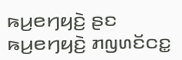ꤒꤣ꤬ꤕꤚꤟꤢꤧ꤬ ꤔꤢ ꤒꤣ꤬ꤕꤚꤟꤢꤧ꤬ ꤊꤜꤛꤢꤩꤍꤢ꤭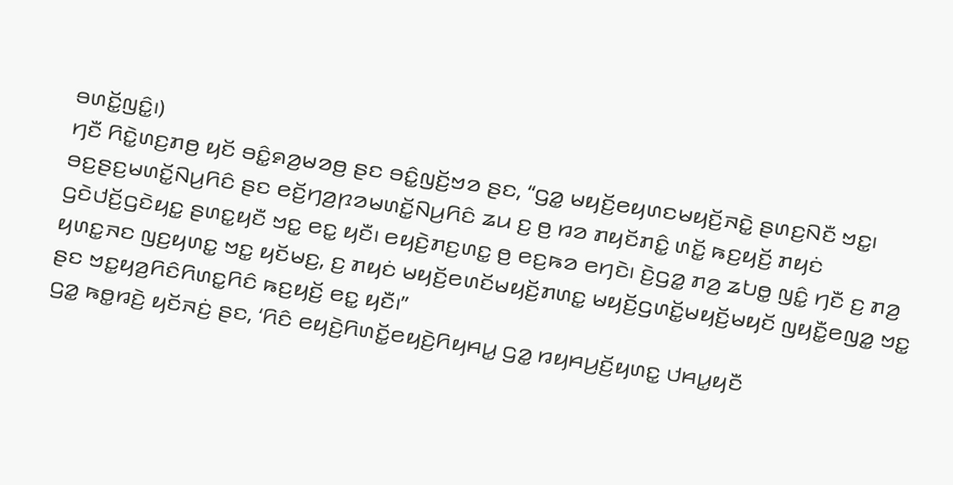ꤋꤛꤢꤩ꤭ꤜꤢꤨ꤭꤯)
ꤚꤢꤪ ꤖꤢꤧ꤭ꤛꤢ꤬ꤊꤥ꤬ ꤟꤢꤩ ꤋꤢꤨ꤭ꤎꤤ꤬ꤗꤤꤥ꤬ ꤔꤢ ꤋꤢꤨ꤭ꤜꤢꤩ꤬ꤠꤤ ꤔꤢ, “ꤞꤤ꤭ ꤗꤟꤢꤩ꤬ꤕꤟꤛꤢꤗꤟꤢꤩ꤬ꤏꤢꤧ꤭ ꤔꤛꤢ꤬ꤡꤢꤪ ꤠꤢ꤭꤯ ꤋꤢ꤬ꤔꤢ꤬ꤗꤛꤢꤩ꤭ꤡꤣ꤬ꤖꤢꤨ ꤔꤢ ꤕꤢꤩ꤬ꤚꤤ꤬ꤐꤤꤗꤛꤢꤩ꤭ꤡꤣ꤬ꤖꤢꤨ ꤘꤣ ꤢ꤬ ꤥ꤬ ꤙꤤ ꤊꤟꤢꤩꤊꤢꤨ꤭ ꤛꤢꤩ꤭ ꤒꤢ꤬ꤟꤢꤩ꤬ ꤊꤟꤢꤦ ꤞꤢꤧꤓꤢꤩ꤬ꤞꤢꤧꤟꤢ꤭ ꤔꤛꤢ꤭ꤟꤢꤪ ꤠꤢ꤭ ꤕꤢ꤭ ꤟꤢꤪ꤯ ꤕꤟꤢꤧ꤬ꤊꤢ꤬ꤛꤢ꤭ ꤥ꤬ ꤕꤢ꤬ꤒꤤ ꤕꤚꤢꤧ꤯ ꤢꤧ꤬ꤞꤤ꤭ ꤊꤤ꤬ ꤘꤝꤥ꤭ ꤜꤢꤨ꤭ ꤚꤢꤪ ꤢ꤬ ꤊꤤ꤬ ꤟꤛꤢ꤭ꤏꤢ ꤜꤢ꤬ꤟꤛꤢ꤭ ꤠꤢ꤭ ꤟꤢꤩꤗꤢ꤬, ꤢ꤬ ꤊꤟꤢꤦ ꤗꤟꤢꤩ꤬ꤕꤛꤢꤩꤗꤟꤢꤩ꤬ꤊꤛꤢ꤭ ꤗꤟꤢꤩ꤬ꤞꤛꤢꤩ꤭ꤗꤟꤢꤩ꤬ꤗꤟꤢꤩ ꤜꤟꤢꤪ꤭ꤕꤜꤤ꤭ ꤠꤢ꤭ ꤔꤢ ꤠꤢ꤭ꤟꤤ꤬ꤖꤢꤨꤖꤛꤢ꤭ꤖꤢꤨ ꤒꤢ꤬ꤟꤢꤩ꤬ ꤕꤢ꤭ ꤟꤢꤪ꤯”
ꤞꤤ꤭ ꤒꤥ꤭ꤙꤢꤧ꤬ ꤟꤢꤩꤏꤢꤦ꤬ ꤔꤢ, ‘ꤖꤢꤨ ꤕꤟꤢꤧ꤬ꤖꤛꤢꤩ꤭ꤕꤟꤢꤧ꤬ꤖꤟꤌꤣ꤭ ꤞꤤ꤭ ꤙꤟꤌꤣ꤬ꤢꤩ꤬ꤟꤛꤢ꤭ ꤓꤌꤣ꤭ꤟꤢꤪ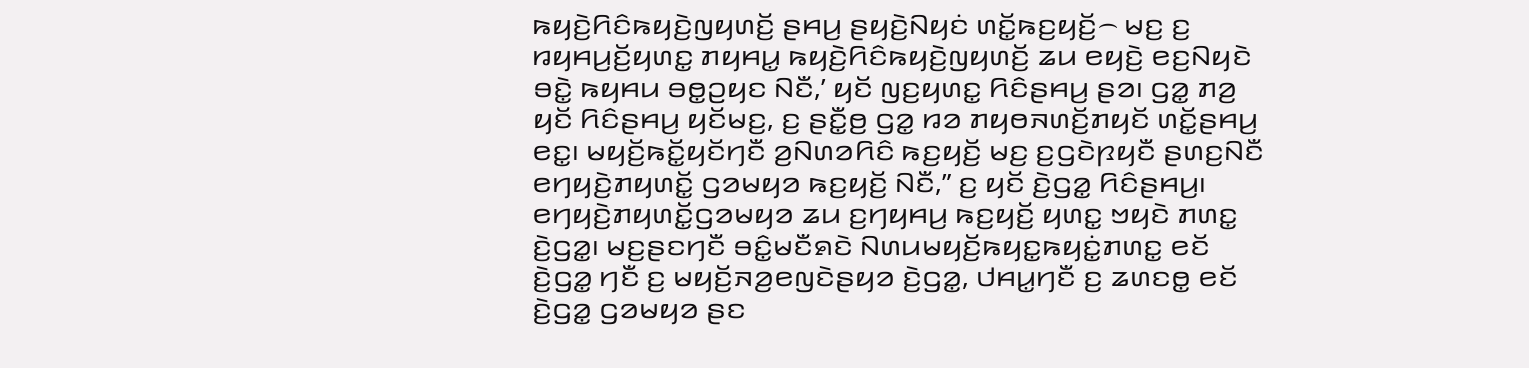ꤒꤟꤢꤧ꤬ꤖꤢꤨꤒꤟꤢꤧ꤬ꤜꤟꤛꤢꤩ꤬ ꤔꤌꤣ꤬ ꤔꤟꤢꤧ꤬ꤡꤟꤢꤦ ꤛꤢꤩ꤭ꤒꤢ꤬ꤟꤢꤩ꤬꤮ ꤗꤢ꤬ ꤢ꤬ ꤙꤟꤌꤣ꤬ꤢꤩ꤬ꤟꤛꤢ꤭ ꤊꤟꤌꤣ꤭ ꤒꤟꤢꤧ꤬ꤖꤢꤨꤒꤟꤢꤧ꤬ꤜꤟꤛꤢꤩ꤬ ꤘꤣ ꤕꤟꤢꤧ꤬ ꤕꤢ꤬ꤡꤟꤢꤧ ꤋꤢꤧ꤭ ꤒꤟꤌꤣ ꤋꤥ꤭ꤑꤟꤢ ꤡꤢꤪ,’ ꤟꤢꤩ ꤜꤢ꤬ꤟꤛꤢ꤭ ꤖꤢꤨꤔꤌꤣ꤬ ꤔꤤ꤯ ꤞꤤ꤭ ꤊꤤ꤬ ꤟꤢꤩ ꤖꤢꤨꤔꤌꤣ꤬ ꤟꤢꤩꤗꤢ꤬, ꤢ꤬ ꤔꤢꤪ꤭ꤥ꤬ ꤞꤤ꤭ ꤙꤤ ꤊꤟꤥꤏꤛꤢꤩ꤬ꤊꤟꤢꤩ ꤛꤢꤩ꤭ꤔꤌꤣ꤬ ꤕꤢ꤭꤯ ꤗꤟꤢꤩ꤬ꤒꤢꤩ꤭ꤟꤢꤩꤚꤢꤪ ꤤ꤬ꤡꤛꤤꤖꤢꤨ ꤒꤢ꤬ꤟꤢꤩ꤬ ꤗꤢ꤬ ꤢ꤬ꤞꤢꤧꤐꤟꤢꤪ ꤔꤛꤢ꤬ꤡꤢꤪ ꤕꤚꤟꤢꤧ꤬ꤊꤟꤛꤢꤩ꤭ ꤞꤤꤗꤟꤤ ꤒꤢ꤬ꤟꤢꤩ꤬ ꤡꤢꤪ,” ꤢ꤬ ꤟꤢꤩ ꤢꤧ꤬ꤞꤤ꤭ ꤖꤢꤨꤔꤌꤣ꤬꤯
ꤕꤚꤟꤢꤧ꤬ꤊꤟꤛꤢꤩ꤭ꤞꤤꤗꤟꤤ ꤘꤣ ꤢ꤬ꤚꤟꤌꤣ꤬ ꤒꤢ꤬ꤟꤢꤩ꤬ ꤟꤛꤢ꤭ ꤠꤟꤢꤧ ꤊꤛꤢ꤭ ꤢꤧ꤬ꤞꤤ꤭꤯ ꤗꤢ꤬ꤔꤢꤚꤢꤪ ꤋꤢꤨ꤭ꤗꤢꤪꤎꤢꤧ ꤡꤛꤣꤗꤟꤢꤩ꤬ꤒꤟꤢ꤭ꤒꤟꤢꤦ꤭ꤊꤛꤢ꤭ ꤕꤢꤩ ꤢꤧ꤬ꤞꤤ꤭ ꤚꤢꤪ ꤢ꤬ ꤗꤟꤢꤩ꤬ꤏꤤ꤬ꤕꤜꤢꤧꤔꤟꤤ ꤢꤧ꤬ꤞꤤ꤭, ꤓꤌꤣ꤭ꤚꤢꤪ ꤢ꤬ ꤘꤛꤢꤥ꤭ ꤕꤢꤩ ꤢꤧ꤬ꤞꤤ꤭ ꤞꤤꤗꤟꤤ ꤔꤢ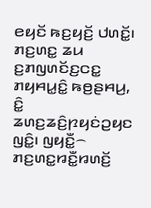ꤕꤟꤢꤩ ꤒꤢ꤬ꤟꤢꤩ꤬ ꤓꤛꤢꤩ꤭꤯
ꤊꤢ꤬ꤛꤢ꤭ ꤘꤣ ꤢ꤬ꤊꤜꤛꤢꤩꤢ꤬ꤍꤢ꤭ ꤊꤟꤌꤣ꤭ꤢꤨ꤭ ꤒꤥ꤬ꤔꤌꤣ꤬, ꤢꤨ꤭ ꤘꤛꤢ꤬ꤘꤢꤨ꤬ꤐꤟꤢꤦꤑꤟꤢ ꤜꤢꤨ꤭꤯ ꤜꤟꤢꤪ꤭꤮ ꤊꤢ꤬ꤛꤢ꤭ꤙꤢꤪ꤭ꤙꤛꤢꤩ꤬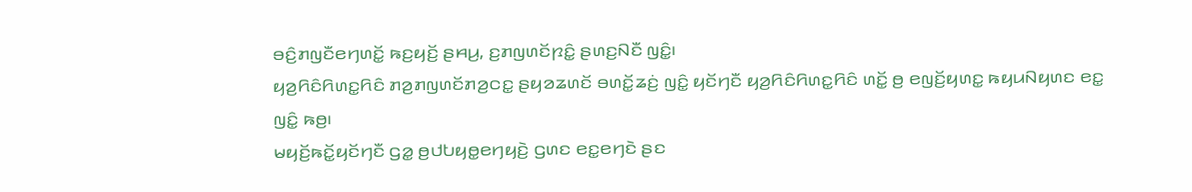ꤋꤢꤨ꤬ꤊꤜꤢꤪꤕꤚꤛꤢꤩ꤭ ꤒꤢ꤬ꤟꤢꤩ꤬ ꤔꤌꤣ꤬, ꤢ꤬ꤊꤜꤛꤢꤩꤐꤢꤨ꤭ ꤔꤛꤢ꤬ꤡꤢꤪ ꤜꤢꤨ꤭꤯
ꤟꤤ꤬ꤖꤢꤨꤖꤛꤢ꤭ꤖꤢꤨ ꤊꤤ꤬ꤊꤜꤛꤢꤩꤊꤤ꤬ꤍꤢ꤭ ꤔꤟꤤꤘꤛꤢꤩ ꤋꤛꤢꤩ꤭ꤘꤢꤦ꤬ ꤜꤢꤨ꤭ ꤟꤢꤩꤚꤢꤪ ꤟꤤ꤬ꤖꤢꤨꤖꤛꤢ꤭ꤖꤢꤨ ꤛꤢꤩ꤭ ꤥ꤬ ꤕꤜꤢꤩ꤬ꤟꤛꤢ꤭ ꤒꤟꤣꤡꤟꤛꤢ ꤕꤢ꤭ ꤜꤢꤨ꤭ ꤒꤥ꤬꤯
ꤗꤟꤢꤩ꤬ꤒꤢꤩ꤭ꤟꤢꤩꤚꤢꤪ ꤞꤤ꤭ ꤥ꤬ꤓꤝꤟꤥ꤭ꤕꤚꤟꤢꤧ꤬ ꤞꤛꤢ ꤕꤢ꤭ꤕꤚꤢꤧ ꤔꤢ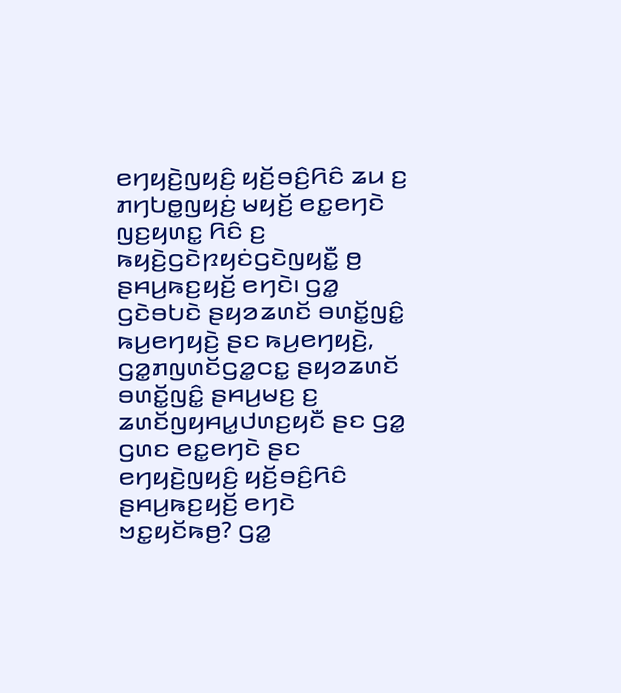ꤕꤚꤟꤢꤧ꤬ꤜꤟꤢꤨ꤬ ꤟꤢꤩ꤬ꤋꤢꤨ꤬ꤖꤢꤨ ꤘꤣ ꤢ꤬ ꤊꤚꤝꤥ꤭ꤜꤟꤢꤦ꤬ ꤗꤟꤢꤩ꤬ ꤕꤢ꤭ꤕꤚꤢꤧ ꤜꤢ꤬ꤟꤛꤢ꤭ ꤖꤢꤨ ꤢ꤬ ꤒꤟꤢꤧ꤬ꤞꤢꤧꤐꤟꤢꤦꤞꤢꤧꤜꤟꤢꤪ꤭ ꤥ꤬ ꤔꤌꤣ꤬ꤒꤢ꤬ꤟꤢꤩ꤬ ꤕꤚꤢꤧ꤯ ꤞꤤ꤭ ꤞꤢꤧꤋꤝꤢꤧ ꤔꤟꤤꤘꤛꤢꤩ ꤋꤛꤢꤩ꤭ꤜꤢꤨ꤭ ꤒꤣ꤬ꤕꤚꤟꤢꤧ꤬ ꤔꤢ ꤒꤣ꤬ꤕꤚꤟꤢꤧ꤬, ꤞꤤ꤭ꤊꤜꤛꤢꤩꤞꤤ꤭ꤍꤢ꤭ ꤔꤟꤤꤘꤛꤢꤩ ꤋꤛꤢꤩ꤭ꤜꤢꤨ꤭ ꤔꤌꤣ꤬ꤗꤢ꤬ ꤢ꤬ ꤘꤛꤢꤩꤜꤟꤌꤣ꤭ꤓꤛꤢ꤬ꤟꤢꤪ ꤔꤢ ꤞꤤ꤭ ꤞꤛꤢ ꤕꤢ꤭ꤕꤚꤢꤧ ꤔꤢ ꤕꤚꤟꤢꤧ꤬ꤜꤟꤢꤨ꤬ ꤟꤢꤩ꤬ꤋꤢꤨ꤬ꤖꤢꤨ ꤔꤌꤣ꤬ꤒꤢ꤬ꤟꤢꤩ꤬ ꤕꤚꤢꤧ ꤠꤢ꤭ꤟꤢꤩꤒꤥ꤬? ꤞꤤ꤭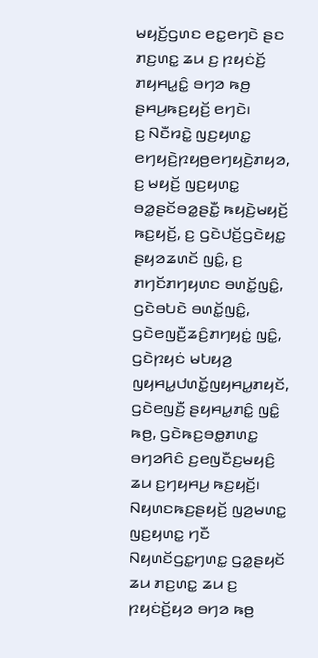ꤗꤟꤢꤩ꤬ꤞꤛꤢ ꤕꤢ꤭ꤕꤚꤢꤧ ꤔꤢ ꤊꤢ꤬ꤛꤢ꤭ ꤘꤣ ꤢ꤬ ꤐꤟꤢꤦꤢꤩ꤬ ꤊꤟꤌꤣ꤭ꤢꤨ꤭ ꤋꤚꤤ ꤒꤥ꤬ ꤔꤌꤣ꤬ꤒꤢ꤬ꤟꤢꤩ꤬ ꤕꤚꤢꤧ꤯
ꤢ꤬ ꤡꤢꤪꤙꤢꤧ꤭ ꤜꤢ꤬ꤟꤛꤢ꤭ ꤕꤚꤟꤢꤧ꤬ꤐꤟꤥ꤬ꤕꤚꤟꤢꤧ꤬ꤊꤟꤤ, ꤢ꤬ ꤗꤟꤢꤩ꤬ ꤜꤢ꤬ꤟꤛꤢ꤭ ꤋꤤ꤭ꤔꤢꤩꤋꤤ꤭ꤔꤢꤪ꤭ ꤒꤟꤢꤧ꤬ꤗꤟꤢꤩ꤬ ꤒꤢ꤬ꤟꤢꤩ꤬, ꤢ꤬ ꤞꤢꤧꤓꤢꤩ꤬ꤞꤢꤧꤟꤢ꤭ ꤔꤟꤤꤘꤛꤢꤩ ꤜꤢꤨ꤭, ꤢ꤬ ꤊꤚꤢꤩꤊꤚꤟꤛꤢ ꤋꤛꤢꤩ꤭ꤜꤢꤨ꤭, ꤞꤢꤧꤋꤝꤢꤧ ꤋꤛꤢꤩ꤭ꤜꤢꤨ꤭, ꤞꤢꤧꤕꤜꤢꤪ꤬ꤘꤢꤨ꤬ꤊꤚꤟꤢꤦ꤭ ꤜꤢꤨ꤭, ꤞꤢꤧꤐꤟꤢꤦ ꤗꤝꤟꤤ꤬ ꤜꤟꤌꤣ꤭ꤓꤛꤢꤩ꤭ꤜꤟꤌꤣ꤭ꤊꤟꤢꤩ, ꤞꤢꤧꤕꤜꤢꤪ꤬ ꤔꤟꤌꤣ꤭ꤊꤢꤨ꤭ ꤜꤢꤨ꤭ ꤒꤥ꤬, ꤞꤢꤧꤒꤢ꤬ꤋꤥ꤭ꤊꤛꤢ꤭ ꤋꤚꤤꤖꤢꤨ ꤢ꤬ꤕꤜꤢꤪꤢ꤬ꤗꤟꤢꤨ꤬ ꤘꤣ ꤢ꤬ꤚꤟꤌꤣ꤬ ꤒꤢ꤬ꤟꤢꤩ꤬꤯
ꤡꤟꤛꤢꤒꤢ꤬ꤔꤟꤢꤩ꤬ ꤜꤤ꤬ꤗꤛꤢ꤭ ꤜꤢ꤬ꤟꤛꤢ꤭ ꤚꤢꤪ ꤡꤟꤛꤢꤩꤞꤢ꤭ꤚꤛꤢ꤭ ꤞꤤ꤭ꤔꤟꤢꤩ ꤘꤣ ꤊꤢ꤬ꤛꤢ꤭ ꤘꤣ ꤢ꤬ ꤐꤟꤢꤦꤢꤩ꤬ꤟꤤ ꤋꤚꤤ ꤒꤥ꤬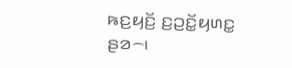ꤒꤢ꤬ꤟꤢꤩ꤬ ꤢ꤬ꤑꤢꤩ꤭ꤟꤛꤢ꤭ ꤔꤤ꤮꤯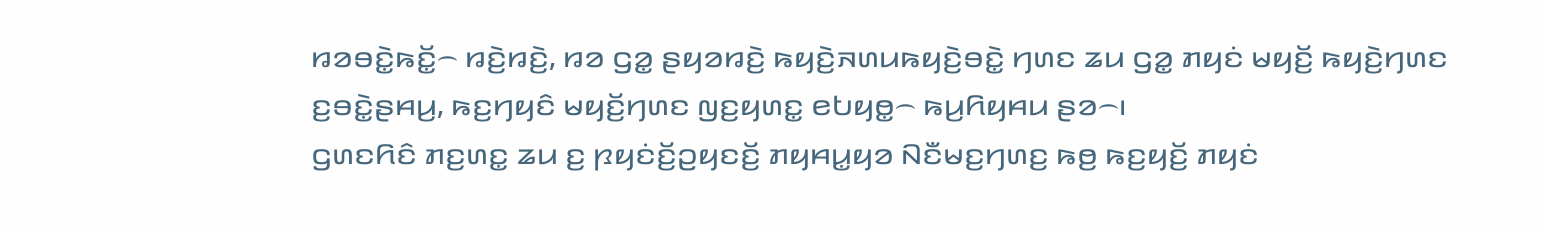ꤙꤤꤋꤢꤧ꤭ꤒꤢꤩ꤭꤮ ꤙꤢꤧ꤬ꤙꤢꤧ꤬, ꤙꤤ ꤞꤤ꤭ ꤔꤟꤤꤙꤢꤧ꤬ ꤒꤟꤢꤧ꤬ꤏꤛꤣꤒꤟꤢꤧ꤬ꤋꤢꤧ꤭ ꤚꤛꤢ ꤘꤣ ꤞꤤ꤭ ꤊꤟꤢꤦ ꤗꤟꤢꤩ꤬ ꤒꤟꤢꤧ꤬ꤚꤛꤢ ꤢ꤬ꤋꤢꤧ꤭ꤔꤌꤣ꤬, ꤒꤢ꤬ꤚꤟꤢꤨ ꤗꤟꤢꤩ꤬ꤚꤛꤢ ꤜꤢ꤬ꤟꤛꤢ꤭ ꤕꤝꤟꤥ꤭꤮ ꤒꤣ꤬ꤖꤟꤌꤣ ꤔꤤ꤮꤯
ꤞꤛꤢꤖꤢꤨ ꤊꤢ꤬ꤛꤢ꤭ ꤘꤣ ꤢ꤬ ꤐꤟꤢꤦꤢꤩ꤬ꤑꤟꤢꤢꤩ꤬ ꤊꤟꤌꤣ꤭ꤟꤤ ꤡꤢꤪꤗꤢ꤬ꤚꤛꤢ꤬ ꤒꤥ꤬ ꤒꤢ꤬ꤟꤢꤩ꤬ ꤊꤟꤢꤦ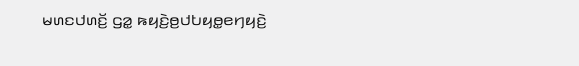ꤗꤛꤢꤓꤛꤢꤩ꤬ ꤞꤤ꤭ ꤒꤟꤢꤧ꤬ꤥ꤬ꤓꤝꤟꤥ꤭ꤕꤚꤟꤢꤧ꤬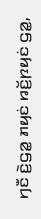ꤚꤢꤪ ꤢꤧ꤬ꤞꤤ꤭ ꤊꤟꤢꤦ ꤙꤢꤩ꤬ꤐꤟꤢꤦ ꤞꤤ꤭,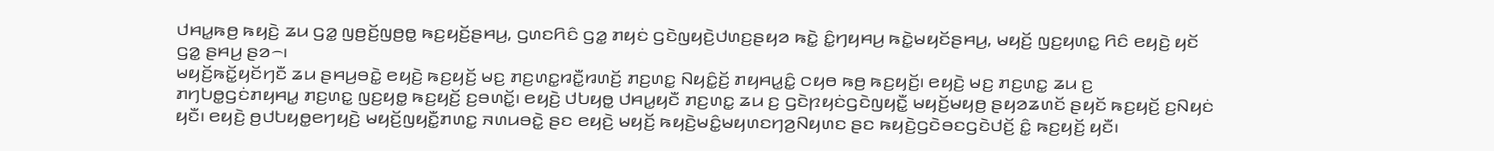ꤓꤌꤣ꤭ꤒꤥ꤬ ꤒꤟꤢꤧ꤬ ꤘꤣ ꤞꤤ꤭ ꤜꤥ꤬ꤢꤩ꤬ꤜꤥ꤬ꤥ꤭ ꤒꤢ꤬ꤟꤢꤩ꤬ꤔꤌꤣ꤬, ꤞꤛꤢꤖꤢꤨ ꤞꤤ꤭ ꤊꤟꤢꤦ ꤞꤢꤧꤜꤟꤢꤧ꤬ꤓꤛꤢ꤬ꤔꤟꤤ ꤒꤢꤧ꤭ ꤢꤨ꤭ꤚꤟꤌꤣ꤬ ꤒꤢꤧ꤭ꤗꤟꤢꤩꤔꤌꤣ꤬, ꤗꤟꤢꤩ꤬ ꤜꤢ꤬ꤟꤛꤢ꤭ ꤖꤢꤨ ꤕꤟꤢꤧ꤬ ꤟꤢꤩ ꤞꤤ꤭ ꤔꤌꤣ꤬ ꤔꤤ꤮꤯
ꤗꤟꤢꤩ꤬ꤒꤢꤩ꤭ꤟꤢꤩꤚꤢꤪ ꤘꤣ ꤔꤌꤣ꤬ꤋꤢꤧ꤭ ꤕꤟꤢꤧ꤬ ꤒꤢ꤬ꤟꤢꤩ꤬ ꤗꤢ꤬ ꤊꤢ꤬ꤛꤢ꤭ꤙꤢꤪ꤭ꤙꤛꤢꤩ꤬ ꤊꤢ꤬ꤛꤢ꤭ ꤡꤟꤢꤨ꤭ꤢꤩ꤬ ꤊꤟꤌꤣ꤭ꤢꤨ꤭ ꤍꤟꤥ ꤒꤥ꤬ ꤒꤢ꤬ꤟꤢꤩ꤬꤯ ꤕꤟꤢꤧ꤬ ꤗꤢ꤬ ꤊꤢ꤬ꤛꤢ꤭ ꤘꤣ ꤢ꤬ ꤊꤚꤝꤥ꤭ꤞꤢꤦꤊꤟꤌꤣ꤭ ꤊꤢ꤬ꤛꤢ꤭ ꤜꤢ꤬ꤟꤥ꤭ ꤒꤢ꤬ꤟꤢꤩ꤬ ꤢ꤬ꤋꤛꤢꤩ꤭꤯ ꤕꤟꤢꤧ꤬ ꤓꤝꤟꤥ꤭ ꤓꤌꤣ꤭ꤟꤢꤪ ꤊꤢ꤬ꤛꤢ꤭ ꤘꤣ ꤢ꤬ ꤞꤢꤧꤐꤟꤢꤦꤞꤢꤧꤜꤟꤢꤪ꤭ ꤗꤟꤢꤩ꤬ꤗꤟꤥ꤬ ꤔꤟꤤꤘꤛꤢꤩ ꤔꤟꤢꤩ ꤒꤢ꤬ꤟꤢꤩ꤬ ꤢ꤬ꤡꤟꤢꤦ ꤟꤢꤪ꤯ ꤕꤟꤢꤧ꤬ ꤥ꤬ꤓꤝꤟꤥ꤭ꤕꤚꤟꤢꤧ꤬ ꤗꤟꤢꤩ꤬ꤜꤟꤢꤪ꤭ꤊꤛꤢ꤭ ꤏꤛꤣꤋꤢꤧ꤭ ꤔꤢ ꤕꤟꤢꤧ꤬ ꤗꤟꤢꤩ꤬ ꤒꤟꤢꤧ꤬ꤗꤢꤨ꤭ꤗꤟꤛꤢꤚꤤ꤬ꤡꤟꤛꤢ ꤔꤢ ꤒꤟꤢꤧ꤬ꤞꤢꤧꤋꤢꤞꤢꤧꤓꤢꤩ꤬ ꤢꤨ꤭ ꤒꤢ꤬ꤟꤢꤩ꤬ ꤟꤢꤪ꤯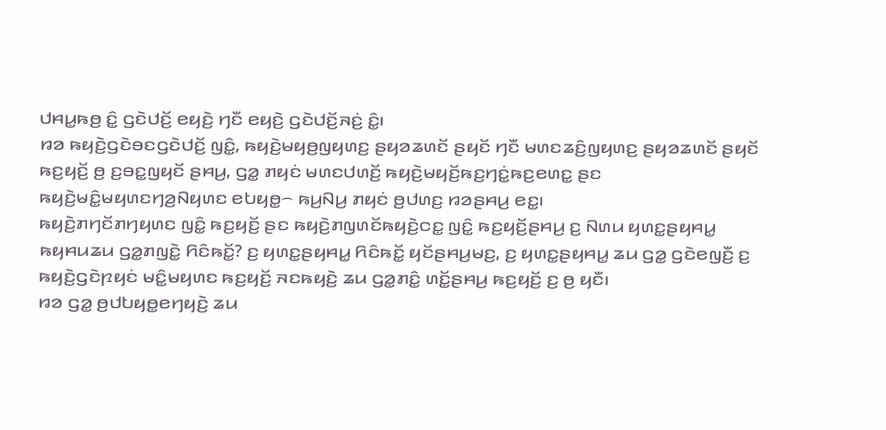ꤓꤌꤣ꤭ꤒꤥ꤬ ꤢꤨ꤭ ꤞꤢꤧꤓꤢꤩ꤬ ꤕꤟꤢꤧ꤬ ꤚꤢꤪ ꤕꤟꤢꤧ꤬ ꤞꤢꤧꤓꤢꤩ꤬ꤏꤢꤦ꤬ ꤢꤨ꤭꤯
ꤙꤤ ꤒꤟꤢꤧ꤬ꤞꤢꤧꤋꤢꤞꤢꤧꤓꤢꤩ꤬ ꤜꤢꤨ꤭, ꤒꤟꤢꤧ꤬ꤗꤟꤥ꤬ꤜꤟꤛꤢ꤬ ꤔꤟꤤꤘꤛꤢꤩ ꤔꤟꤢꤩ ꤚꤢꤪ ꤗꤛꤢꤘꤢꤨ꤬ꤜꤟꤛꤢ꤬ ꤔꤟꤤꤘꤛꤢꤩ ꤔꤟꤢꤩ ꤒꤢ꤬ꤟꤢꤩ꤬ ꤥ꤬ ꤢ꤬ꤋꤢ꤭ꤜꤟꤢꤩ ꤔꤌꤣ꤬, ꤞꤤ꤭ ꤊꤟꤢꤦ ꤗꤛꤢꤓꤛꤢꤩ꤬ ꤒꤟꤢꤧ꤬ꤗꤟꤢꤩ꤬ꤒꤢ꤬ꤚꤢꤦ꤭ꤒꤢ꤬ꤕꤛꤢ꤭ ꤔꤢ ꤒꤟꤢꤧ꤬ꤗꤢꤨ꤭ꤗꤟꤛꤢꤚꤤ꤬ꤡꤟꤛꤢ ꤕꤝꤟꤥ꤭꤮ ꤒꤣ꤬ꤡꤣ꤬ ꤊꤟꤢꤦ ꤥ꤬ꤓꤛꤢ꤬ ꤙꤤꤔꤌꤣ꤬ ꤕꤢ꤭꤯
ꤒꤟꤢꤧ꤬ꤊꤚꤢꤩꤊꤚꤟꤛꤢ ꤜꤢꤨ꤭ ꤒꤢ꤬ꤟꤢꤩ꤬ ꤔꤢ ꤒꤟꤢꤧ꤬ꤊꤜꤛꤢꤩꤒꤟꤢꤧ꤬ꤍꤢ꤭ ꤜꤢꤨ꤭ ꤒꤢ꤬ꤟꤢꤩ꤬ꤔꤌꤣ꤬ ꤢ꤬ ꤡꤛꤣ ꤟꤛꤢ꤭ꤔꤟꤌꤣ꤭ ꤒꤟꤌꤣꤘꤣ ꤞꤤ꤭ꤊꤜꤢꤧ꤭ ꤖꤢꤨꤒꤢꤩ꤭? ꤢ꤬ ꤟꤛꤢ꤭ꤔꤟꤌꤣ꤭ ꤖꤢꤨꤒꤢꤩ꤭ ꤟꤢꤩꤔꤌꤣ꤬ꤗꤢ꤬, ꤢ꤬ ꤟꤛꤢ꤭ꤔꤟꤌꤣ꤭ ꤘꤣ ꤞꤤ꤭ ꤞꤢꤧꤕꤜꤢꤪ꤬ ꤢ꤬ ꤒꤟꤢꤧ꤬ꤞꤢꤧꤐꤟꤢꤦ ꤗꤢꤨ꤭ꤗꤟꤛꤢ ꤒꤢ꤬ꤟꤢꤩ꤬ ꤏꤢꤒꤟꤢꤧ꤬ ꤘꤣ ꤞꤤ꤭ꤊꤢꤨ꤭ ꤛꤢꤩ꤭ꤔꤌꤣ꤬ ꤒꤢ꤬ꤟꤢꤩ꤬ ꤢ꤬ ꤥ꤬ ꤟꤢꤪ꤯
ꤙꤤ ꤞꤤ꤭ ꤥ꤬ꤓꤝꤟꤥ꤭ꤕꤚꤟꤢꤧ꤬ ꤘꤣ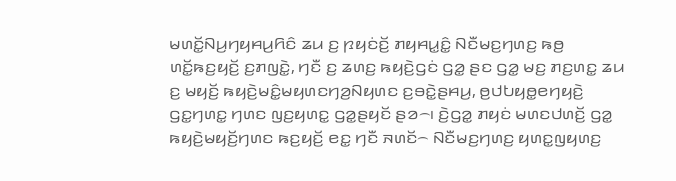ꤗꤛꤢꤩ꤭ꤡꤣ꤬ꤚꤟꤌꤣ꤬ꤖꤢꤨ ꤘꤣ ꤢ꤬ ꤐꤟꤢꤦꤢꤩ꤬ ꤊꤟꤌꤣ꤭ꤢꤨ꤭ ꤡꤢꤪꤗꤢ꤬ꤚꤛꤢ꤬ ꤒꤥ꤬ ꤛꤢꤩ꤭ꤒꤢ꤬ꤟꤢꤩ꤬ ꤢ꤬ꤊꤜꤢꤧ꤭, ꤚꤢꤪ ꤢ꤬ ꤘꤛꤢ꤬ ꤒꤟꤢꤧ꤬ꤞꤢꤦ ꤞꤤ꤭ ꤔꤢ ꤞꤤ꤭ ꤗꤢ꤬ ꤊꤢ꤬ꤛꤢ꤭ ꤘꤣ ꤢ꤬ ꤗꤟꤢꤩ꤬ ꤒꤟꤢꤧ꤬ꤗꤢꤨ꤭ꤗꤟꤛꤢꤚꤤ꤬ꤡꤟꤛꤢ ꤢ꤬ꤋꤢꤧ꤭ꤔꤌꤣ꤬, ꤥ꤬ꤓꤝꤟꤥ꤭ꤕꤚꤟꤢꤧ꤬ ꤞꤢ꤭ꤚꤛꤢ꤭ ꤚꤛꤢ ꤜꤢ꤬ꤟꤛꤢ꤭ ꤞꤤ꤭ꤔꤟꤢꤩ ꤔꤤ꤮꤯ ꤢꤧ꤬ꤞꤤ꤭ ꤊꤟꤢꤦ ꤗꤛꤢꤓꤛꤢꤩ꤬ ꤞꤤ꤭ ꤒꤟꤢꤧ꤬ꤗꤟꤢꤩ꤬ꤚꤛꤢ ꤒꤢ꤬ꤟꤢꤩ꤬ ꤕꤢ꤭ ꤚꤢꤪ ꤏꤛꤢꤩ꤮ ꤡꤢꤪꤗꤢ꤬ꤚꤛꤢ꤬ ꤟꤛꤢ꤭ꤜꤟꤛꤢ꤬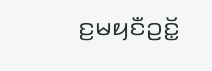ꤢ꤬ꤗꤟꤢꤪꤑꤢꤩ꤭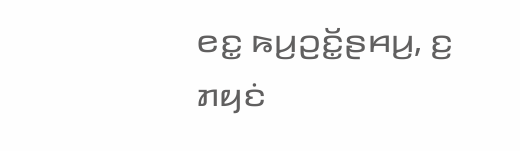ꤕꤢ꤭ ꤒꤣ꤬ꤑꤢꤩ꤭ꤔꤌꤣ꤬, ꤢ꤬ ꤊꤟꤢꤦ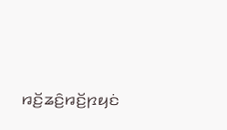ꤙꤢꤩ꤬ꤘꤢꤨ꤬ꤙꤢꤩ꤬ꤐꤟꤢꤦ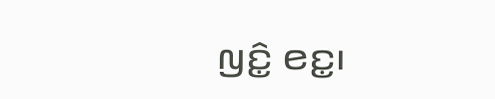ꤜꤢꤨ꤭ ꤕꤢ꤭꤯